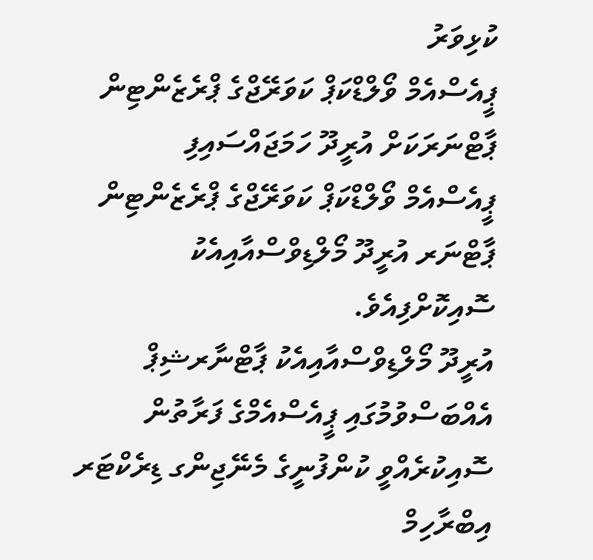ކުޅިވަރު
ޕީއެސްއެމް ވޯލްޑްކަޕް ކަވަރޭޖްގެ ޕްރެޒެންޓިން ޕާޓްނަރަކަށް އުރީދޫ ހަމަޖައްސައިފި
ޕީއެސްއެމް ވޯލްޑްކަޕް ކަވަރޭޖްގެ ޕްރެޒެންޓިން ޕާޓްނަރ އުރީދޫ މޯލްޑިވްސްއާއިއެކު ސޮއިކޮށްފިއެވެ.
އުރީދޫ މޯލްޑިވްސްއާއިއެކު ޕާޓްނާރޝިޕް އެއްބަސްވުމުގައި ޕީއެސްއެމްގެ ފަރާތުން ސޮއިކުރެއްވީ ކުންފުނީގެ މެނޭޖިންގ ޑިރެކްޓަރ އިބްރާހިމް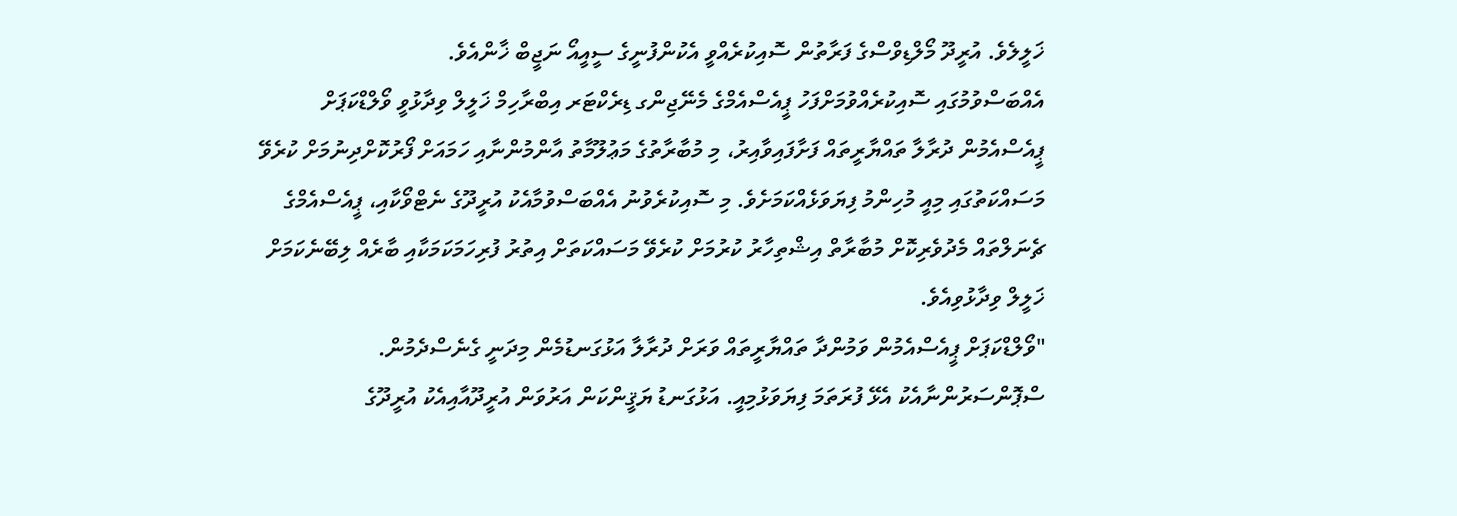ޚަލީލެވެ. އުރީދޫ މޯލްޑިވްސްގެ ފަރާތުން ސޮއިކުރެއްވީ އެކުންފުނީގެ ސީއީއޯ ނަޖީބް ޚާންއެވެ.
އެއްބަސްވުމުގައި ސޮއިކުރެއްވުމަށްފަހު ޕީއެސްއެމްގެ މެނޭޖިންގ ޑިރެކްޓަރ އިބްރާހިމް ޚަލީލް ވިދާޅުވީ ވޯލްޑްކަޕަށް ޕީއެސްއެމުން ދުރާލާ ތައްޔާރީތައް ފަށާފައިވާއިރު، މި މުބާރާތުގެ މަޢުލޫމާތު އާންމުންނާއި ހަމައަށް ފޯރުކޮށްދިނުމަށް ކުރެވޭ މަސައްކަތުގައި މިއީ މުހިންމު ފިޔަވަޅެއްކަމަށެވެ. މި ސޮއިކުރެވުނު އެއްބަސްވުމާއެކު އުރީދޫގެ ނެޓްވޯކާއި، ޕީއެސްއެމްގެ ޗެނަލްތައް މެދުވެރިކޮށް މުބާރާތް އިޝްތިހާރު ކުރުމަށް ކުރެވޭ މަސައްކަތަށް އިތުރު ފުރިހަމަކަމަކާއި ބާރެއް ލިބޭނެކަމަށް ޚަލީލް ވިދާޅުވިއެވެ.
"ވޯލްޑްކަޕަށް ޕީއެސްއެމުން ވަމުންދާ ތައްޔާރީތައް ވަރަށް ދުރާލާ އަޅުގަނޑުމެން މިދަނީ ގެނެސްދެމުން. ސްޕޮންސަރުންނާއެކު އެޅޭ ފުރަތަމަ ފިޔަވަޅުމިއީ. އަޅުގަނޑު ޔަޤީންކަން އަރުވަން އުރީދޫއާއިއެކު އުރީދޫގެ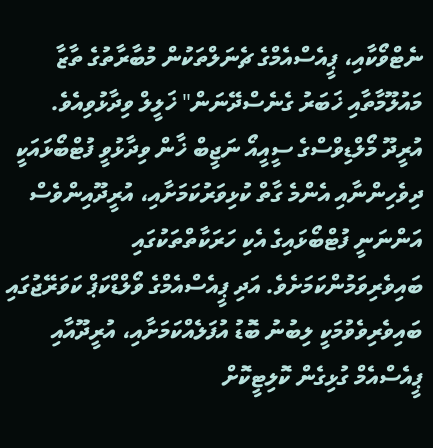ނެޓްވޯކާއި، ޕީއެސްއެމްގެ ޗެނަލްތަކުން މުބާރާތުގެ ތާޒާ މައުލޫމާތާއި ޚަބަރު ގެނެސްދޭނަން" ޚަލީލް ވިދާޅުވިއެވެ.
އުރީދޫ މޯލްޑިވްސްގެ ސީއީއޯ ނަޖީބް ޚާން ވިދާޅުވީ ފުޓްބޯޅައަކީ ދިވެހިންނާއި އެންމެ ގާތް ކުޅިވަރުކަމަށާއި، އުރީދޫއިންވެސް އަންނަނީ ފުޓްބޯޅައިގެ އެކި ހަރަކާތްތަކުގައި ބައިވެރިވަމުންކަމަށެވެ. އަދި ޕީއެސްއެމްގެ ވޯލްޑްކަޕް ކަވަރޭޖުގައި ބައިވެރިވެވުމަކީ ލިބުނު ބޮޑު އުފަލެއްކަމަށާއި، އުރީދޫއާއި ޕީއެސްއެމް ގުޅިގެން ކޮލިޓީކޮށް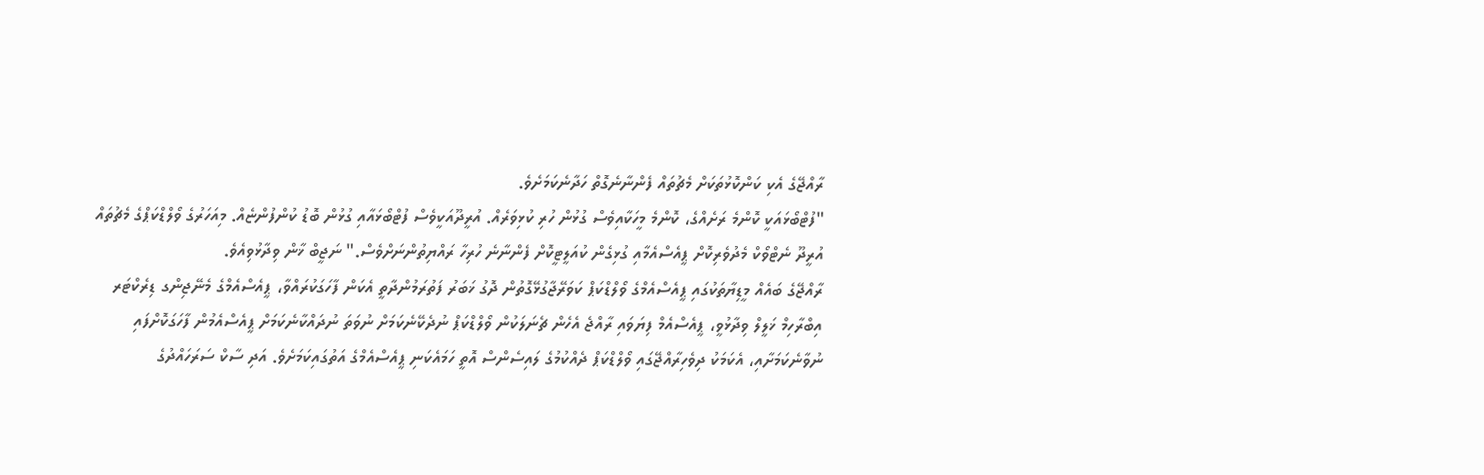ރާއްޖޭގެ އެކި ކަންކޮޅުތަކަށް މެޗުތައް ފެންނާނެގޮތް ހަދާނެކަމަށެވެ.
"ފުޓްބޯޅައަކީ ކޮންމެ ރަށެއްގެ، ކޮންމެ މީހަކާއިވެސް ގުޅުން ހުރި ކުޅިވަރެއް. އުރީދޫއަކީވެސް ފުޓްބޯޅައާއި ގުޅުން ބޮޑު ކުންފުންޏެއް. މިއަހަރުގެ ވޯލްޑްކަޕްގެ މެޗުތައް އުރީދޫ ނެޓްވޯކް މެދުވެރިކޮށް ޕީއެސްއެމާއި ގުޅިގެން ކުއަލީޓީކޮށް ފެންނާނެ ހުރިހާ ރައްޔިތުންނަށްވެސް." ނަޖީބް ޚާން ވިދާޅުވިއެވެ.
ރާއްޖޭގެ ބައެއް މީޑިޔާތަކުގައި ޕީއެސްއެމްގެ ވޯލްޑްކަޕް ކަވަރޭޖާގުޅޭގޮތުން ދޮގު ޚަބަރު ފަތުރަމުންދާތީ އެކަން ފާހަގަކުރައްވާ، ޕީއެސްއެމްގެ މެނޭޖިންގ ޑިރެކްޓަރ އިބްރާހިމް ޚަލީލް ވިދާޅުވީ، ޕީއެސްއެމް ފިޔަވައި ރާއްޖެ އެހެން ޗެނަލަކުން ވޯލްޑްކަޕް ނުދެކޭނެކަމަށް ނުވަތަ ނުދައްކާނެކަމަށް ޕީއެސްއެމުން ފާހަގަކޮށްފައި ނުވާނެކަމަށާއި، އެކަމަކު ދިވެހިރާއްޖޭގައި ވޯލްޑްކަޕް ދެއްކުމުގެ ލައިސެންސް އޮތީ ހަމައެކަނި ޕީއެސްއެމްގެ އަތުގައިކަމަށެވެ. އަދި ސާކް ސަރަހައްދުގެ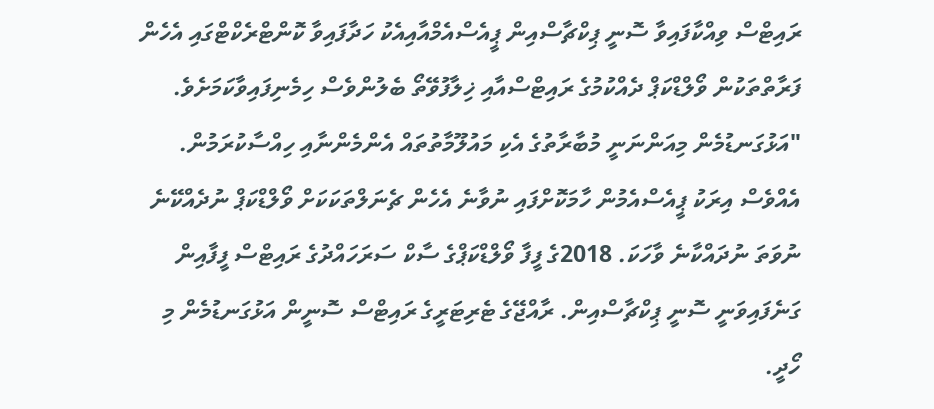ރައިޓްސް ވިއްކާފައިވާ ސޮނީ ޕިކްޗާސްއިން ޕީއެސްއެމްއާއިއެކު ހަދާފައިވާ ކޮންޓްރެކްޓްގައި އެހެން ފަރާތްތަކުން ވޯލްޑްކަޕް ދެއްކުމުގެ ރައިޓްސްއާއި ޚިލާފުވޭތޯ ބެލުންވެސް ހިމެނިފައިވާކަމަށެވެ.
"އަޅުގަނޑުމެން މިއަންނަނީ މުބާރާތުގެ އެކި މައުލޫމާތުތައް އެންމެންނާއި ހިއްސާކުރަމުން. އެއްވެސް އިރަކު ޕީއެސްއެމުން ހާމަކޮށްފައި ނުވާނެ އެހެން ޗެނަލްތަކަކަށް ވޯލްޑްކަޕް ނުދެއްކޭނެ ނުވަތަ ނުދައްކާނެ ވާހަކަ. 2018ގެ ފީފާ ވޯލްޑްކަޕްގެ ސާކް ސަރަހައްދުގެ ރައިޓްސް ފީފާއިން ގަނެފައިވަނީ ސޮނީ ޕިކްޗާސްއިން. ރާއްޖޭގެ ޓެރިޓަރީގެ ރައިޓްސް ސޮނީން އަޅުގަނޑުމެން މި ހޯދީ.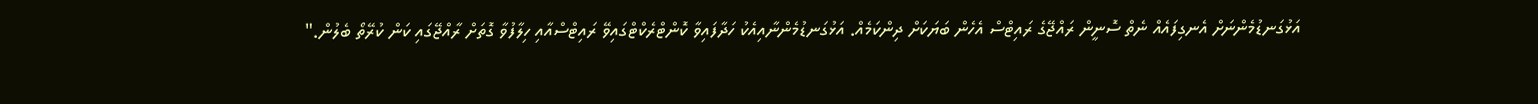އަޅުގަނޑުމެންނަށް އެނގިފައެއް ނެތް ސޮނީން ރައްޖޭގެ ރައިޓްސް އެހެން ބަޔަކަށް ދިންކަމެއް. އަޅުގަނޑުމެންނާއިއެކު ހަދާފައިވާ ކޮންޓްރެކްޓްގައިވޭ ރައިޓްސްއާއި ހިލާފުވާ ގޮތަށް ރާއްޖޭގައި ކަން ކުރޭތޯ ބެލުން."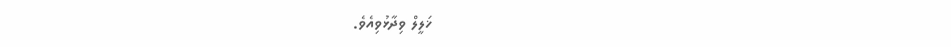ޚަލީލް ވިދާޅުވިއެވެ.